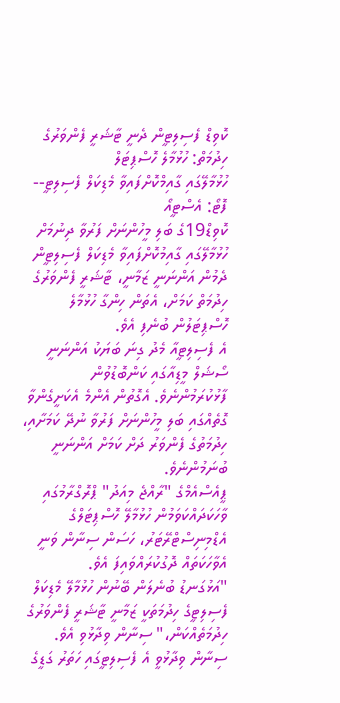ކޮވިޑް ފެސިލިޓީން ދެނީ ޓާޝަރީ ފެންވަރުގެ ހިދުމަތް: ހުޅުމާލެ ހޮސްޕިޓަލް
ހުޅުމާލޭގައި ގާއިމްކޮށްފައިވާ މެޑިކަލް ފެސިލިޓީ-- ފޮޓޯ: އެސްޓީއޯ
ކޮވިޑް19ގެ ބަލި މީހުންނަށް ފަރުވާ ދިނުމަށް ހުޅުމާލޭގައި ގާއިމުކޮށްފައިވާ މެޑިކަލް ފެސިލިޓީން ދެމުން އަންނަނީ ޒަމާނީ، ޓާޝަރީ ފެންވަރުގެ ހިދުމަތް ކަމަށް، އެތަން ހިންގާ ހުޅުމާލެ ހޮސްޕިޓަލުން ބުނެފި އެވެ.
އެ ފެސިލިޓީއާ މެދު ގިނަ ބަޔަކު އަންނަނީ ސޯޝަލް މީޑިއާގައި ކަންބޮޑުވުން ފާޅުކުރަމުންނެވެ. އެގޮތުން އެންމެ އެކަށީގެންވާ ގޮތެއްގައި ބަލި މީހުންނަށް ފަރުވާ ނުދޭ ކަމަށާއި، ހިދުމަތުގެ ފެންވަރު ދަށް ކަމަށް އަންނަނީ ބުނަމުންނެވެ.
ޕީއެސްއެމްގެ "ރާއްޖެ މިއަދު" ޕްރޮގްރާމުގައި ވާހަކަދައްކަވަމުން ހުޅުމާލޭ ހޮސްޕިޓަލްގެ އެޑްމިނިސްޓްރޭޓަރު، ހަސަން ސިނާން ވަނީ އެވާހަކަތައް ދޮގުކުރައްވައިފަ އެވެ.
"އަޅުގަނޑު ބުނެލަން ބޭނުން ހުޅުމާލޭ މެޑިކަލް ފެސިލިޓީގެ ހިދުމަތަކީ ޒަމާނީ ޓާޝަރީ ފެންވަރުގެ ހިދުމަތެއްކަން،" ސިނާން ވިދާޅުވި އެވެ.
ސިނާން ވިދާޅުވީ އެ ފެސިލިޓީގައި ހަތަރު ގަޑީގެ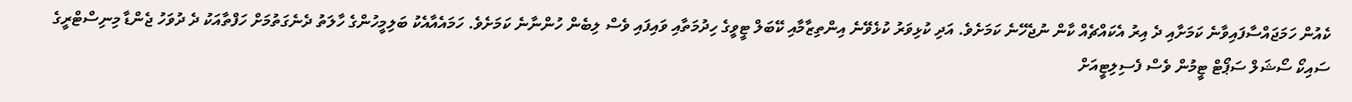ކެއުން ހަމަޖައްސާފައިވާނެ ކަމަށާއި ދެ އިރު އެކައްޗެއް ކާން ނުޖެހޭނެ ކަމަށެވެ. އަދި ކުޅިވަރު ކުޅެވޭނެ އިންތިޒާމާއި ކޭބަލް ޓީވީގެ ހިދުމަތާއި ވައިފައި ވެސް ލިބެން ހުންނާނެ ކަމަށެވެ. ހަމައެއާއެކު ބަލިމީހުންގެ ހާލަތު ދެނެގަތުމަށް ހަފްތާއަކު ދެ ދުވަހު ޖެންޑާ މިނިސްޓްރީގެ ސައިކޯ ސޯޝަލް ސަޕޯޓް ޓީމުން ވެސް ފެސިލިޓީއަށް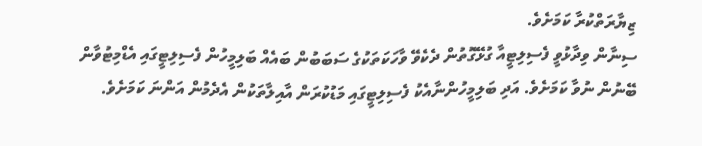ޒިޔާރަތްކުރާ ކަމަށެވެ.
ސިނާން ވިދާޅުވީ ފެސިލިޓީއާ ގުޅޭގޮތުން ދެކެވޭ ވާހަކަތަކުގެ ސަބަބުން ބައެއް ބަލިމީހުން ފެސިލިޓީގައި އެޑްމިޓުވާން ބޭނުން ނުވާ ކަމަށެވެ. އަދި ބަލިމީހުންނާއެކު ފެސިލިޓީގައި މަޑުކުރަން އާއިލާތަކުން އެދެމުން އަންނަ ކަމަށެވެ.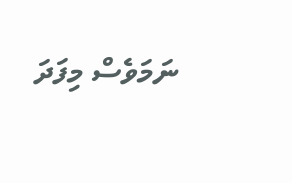ނަމަވެސް މިފަދަ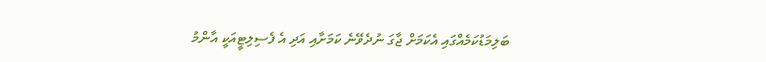ބަލިމަޑުކަމެއްގައި އެކަމަށް ޖާގަ ނުދެވޭނެ ކަމަށާއި އަދި އެ ފެސިލިޓީއަކީ އާންމު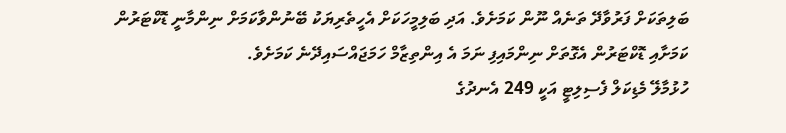ބަލިތަކަށް ފަރުވާދޭ ތަނެއް ނޫން ކަމަށެވެ. އަދި ބަލިމީހަކަށް އެހީތެރިޔަކު ބޭނުންވާކަމަށް ނިންމާނީ ޑޮކްޓަރުން ކަމަށާއި ޑޮކްޓަރުން އެގޮތަށް ނިންމައިފި ނަމަ އެ އިންތިޒާމް ހަމަޖައްސައިދޭނެ ކަމަށެވެ.
ހުޅުމާލޭ މެޑިކަލް ފެސިލިޓީ އަކީ 249 އެނދުގެ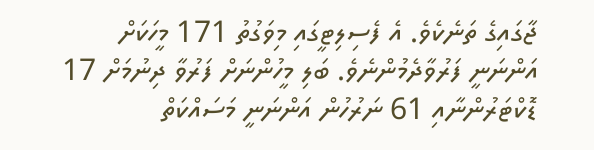ޖާގައިގެ ތަނެކެވެ. އެ ފެސިލިޓީގައި މިވަގުތު 171 މީހަކަށް އަންނަނީ ފަރުވާދެމުންނެވެ. ބަލި މީހުންނަށް ފަރުވާ ދިނުމަށް 17 ޑޮކްޓަރުންނާއި 61 ނަރުހުން އަންނަނީ މަސައްކަތް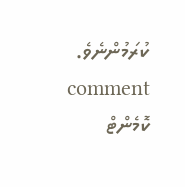ކުރަމުންނެވެ.
comment ކޮމެންޓް